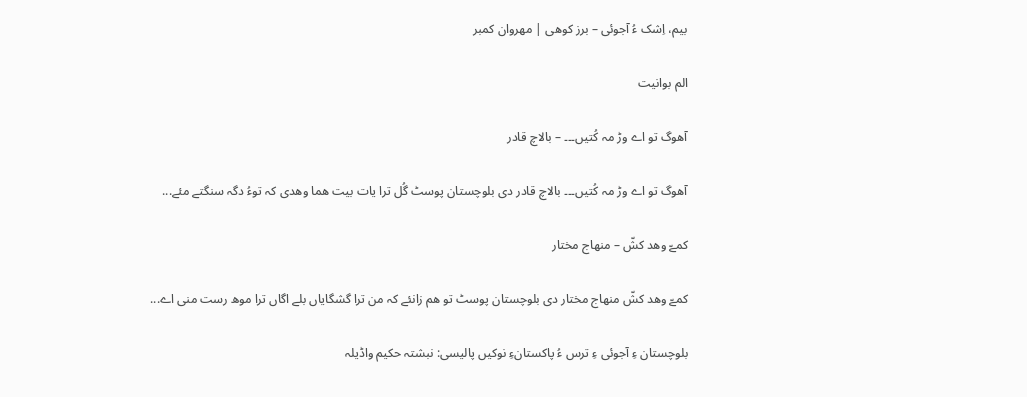بیم، اِشک ءُ آجوئی – برز کوھی | مھروان کمبر

الم بوانیت

آھوگ تو اے وڑ مہ کُتیں۔۔۔ – بالاچ قادر

آھوگ تو اے وڑ مہ کُتیں۔۔۔ بالاچ قادر دی بلوچستان پوسٹ گُل ترا یات بیت ھما وھدی کہ توءُ دگہ سنگتے مئے...

کمےّ وھد کشّ – منھاج مختار

کمےّ وھد کشّ منھاج مختار دی بلوچستان پوسٹ تو ھم زانئے کہ من ترا گشگایاں بلے اگاں ترا موھ رست منی اے...

بلوچستان ءِ آجوئی ءِ ترس ءُ پاکستانءِ نوکیں پالیسی: نبشتہ حکیم واڈیلہ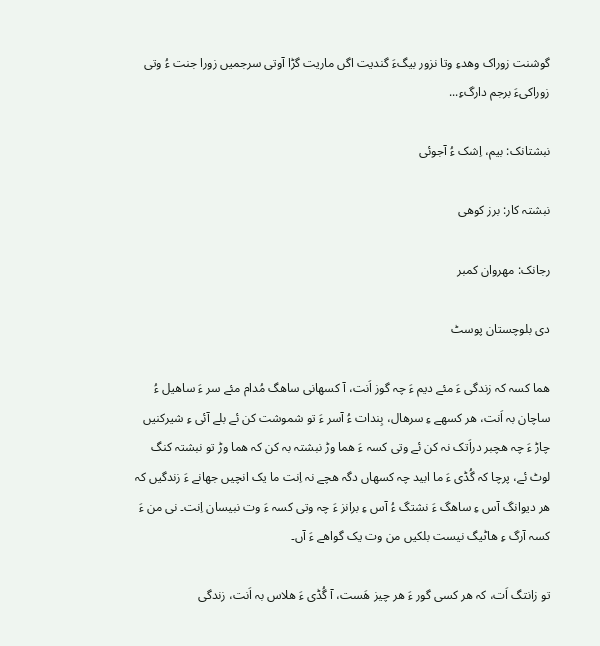گوشنت زوراک وھدءِ وتا نزور بیگءَ گندیت اگں ماریت گڑا آوتی سرجمیں زورا جنت ءُ وتی زوراکیءَ برجم دارگءِ...

نبشتانک: بیم، اِشک ءُ آجوئی

نبشتہ کار: برز کوھی

رجانک: مھروان کمبر

دی بلوچستان پوسٹ

ھما کسہ کہ زندگی ءَ مئے دیم ءَ چہ گوز اَنت، آ کسھانی ساھگ مُدام مئے سر ءَ ساھیل ءُ ساچان بہ اَنت، ھر کسھے ءِ سرھال، بِندات ءُ آسر ءَ تو شموشت کن ئے بلے آئی ءِ شیرکنیں چاڑ ءَ چہ ھچبر دراَتک نہ کن ئے وتی کسہ ءَ ھما وڑ نبشتہ بہ کن کہ ھما وڑ تو نبشتہ کنگ لوٹ ئے، پرچا کہ گُڈی ءَ ما ابید چہ کسھاں دگہ ھچے نہ اِنت ما یک انچیں جھانے ءَ زندگیں کہ ھر دیوانگ آس ءِ ساھگ ءَ نشتگ ءُ آس ءِ برانز ءَ چہ وتی کسہ ءَ وت نبیسان اِنت۔ نی من ءَ کسہ آرگ ءِ ھاٹیگ نیست بلکیں من وت یک گواھے ءَ آں۔

تو زانتگ اَت، کہ ھر کسی گور ءَ ھر چیز ھَست، آ گُڈی ءَ ھلاس بہ اَنت، زندگی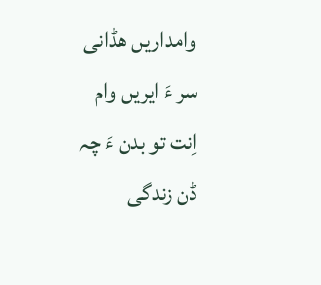وامداریں ھڈانی سر ءَ ایریں وام اِنت تو بدن ءَ چہ ڈن زندگی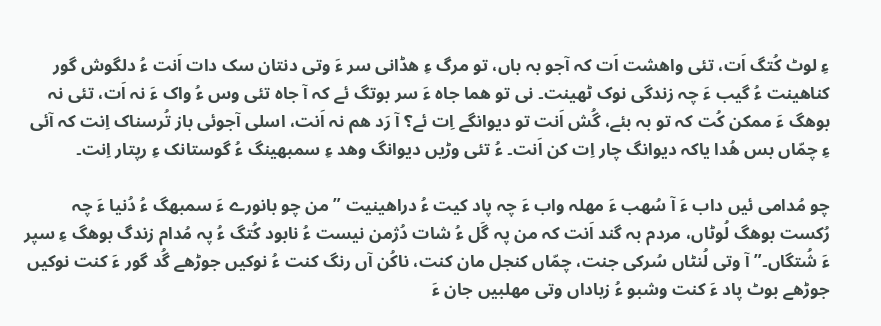ءِ لوٹ کُتگ اَت، تئی واھشت اَت کہ آجو بہ باں، تو مرگ ءِ ھڈانی سر ءَ وتی دنتان سک دات اَنت ءُ دلگوش گور کناھینت ءُ گیب ءَ چہ زندگی نوک ٹھینت۔ نی تو ھما جاہ ءَ سر بوتگ ئے کہ آ جاہ تئی وس ءُ واک ءَ نہ اَت، تئی نہ بوھگ ءَ ممکن کُت کہ تو بہ بئے، گُش اَنت تو دیوانگے اِت ئے؟ آ رَد ھم نہ اَنت، اسلی آجوئی باز تُرسناک اِنت کہ آئی ءِ چمّاں بس ھُدا یاکہ دیوانگ چار اِت کن اَنت۔ ءُ تئی وڑیں دیوانگ وھد ءِ سمبھینگ ءُ گوستانک ءِ رپتار اِنت۔

چو مُدامی ئیں داب ءَ آ سُھب ءَ مھلہ واب ءَ چہ پاد کیت ءُ دراھینیت ” من چو بانورے ءَ سمبھگ ءُ دُنیا ءَ چہ رُکست بوھگ لُوٹاں، مردم بہ گند اَنت کہ من پہ گَل ءُ شات دُژمن نیست ءُ نابود کُتگ ءُ پہ مُدام زندگ بوھگ ءِ سپر ءَ شُتگاں۔” آ وتی لُنٹاں سُرکی جنت، چمّاں کنجل مان کنت، ناکُن آں رنگ کنت ءُ نوکیں جوڑھے گُد گور ءَ کنت نوکیں جوڑھے بوٹ پاد ءَ کنت وشبو ءُ زباداں وتی مھلبیں جان ءَ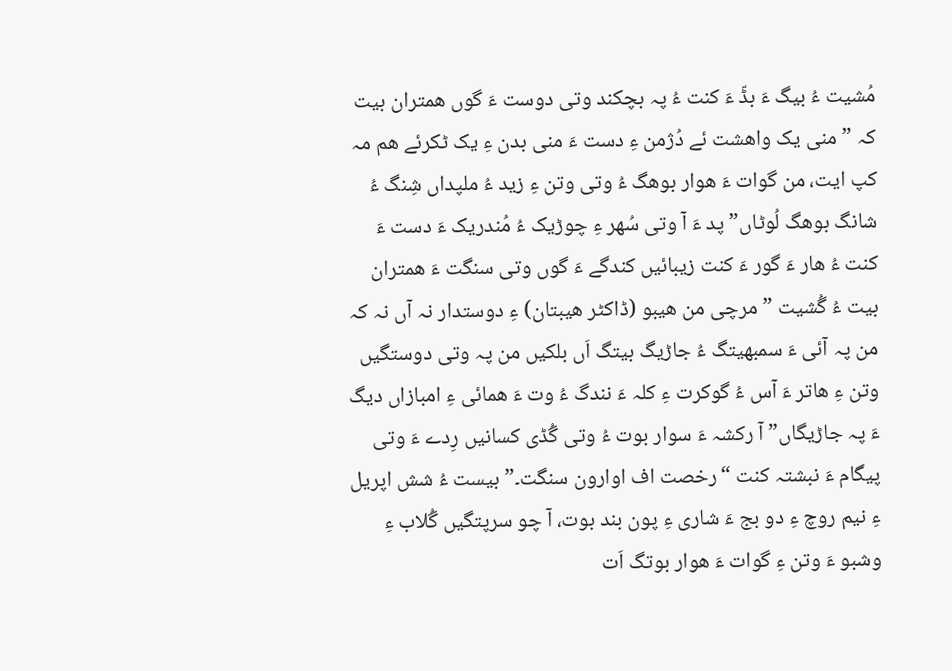مُشیت ءُ بیگ ءَ بڈّ ءَ کنت ءُ پہ بچکند وتی دوست ءَ گوں ھمتران بیت کہ ” منی یک واھشت ئے دُژمن ءِ دست ءَ منی بدن ءِ یک ٹکرئے ھم مہ کپ ایت، من گوات ءَ ھوار بوھگ ءُ وتی وتن ءِ زید ءُ ملپداں شِنگ ءُ شانگ بوھگ لُوٹاں” پد ءَ آ وتی سُھر ءِ چوڑیک ءُ مُندریک ءَ دست ءَ کنت ءُ ھار ءَ گور ءَ کنت زیبائیں کندگے ءَ گوں وتی سنگت ءَ ھمتران بیت ءُ گُشیت ” مرچی من ھیبو (ڈاکٹر ھیبتان) ءِ دوستدار نہ آں نہ کہ من پہ آئی ءَ سمبھیتگ ءُ جاڑیگ بیتگ اَں بلکیں من پہ وتی دوستگیں وتن ءِ ھاتر ءَ آس ءُ گوکرت ءِ کلہ ءَ نندگ ءُ وت ءَ ھمائی ءِ امبازاں دیگ ءَ پہ جاڑیگاں” آ رکشہ ءَ سوار بوت ءُ وتی گُڈی کسانیں رِدے ءَ وتی پیگام ءَ نبشتہ کنت “رخصت اف اوارون سنگت۔” بیست ءُ شش اپریل ءِ نیم روچ ءِ دو بج ءَ شاری ءِ پون بند بوت، آ چو سرپتگیں گُلاب ءِ وشبو ءَ وتن ءِ گوات ءَ ھوار بوتگ اَت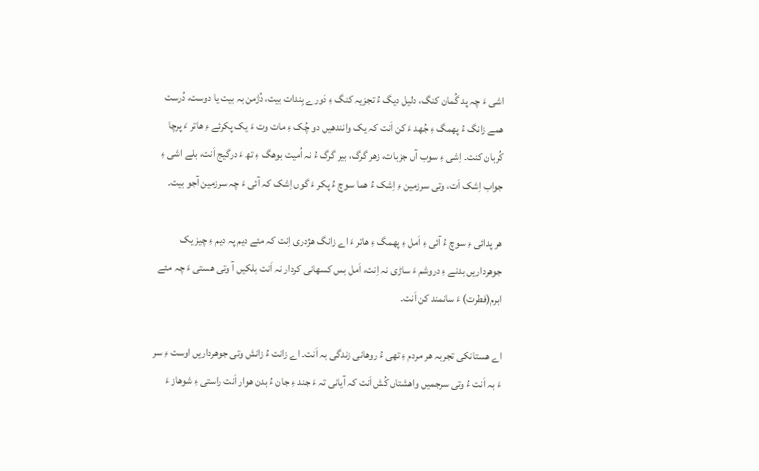اشی ءَ چہ پد گُمان کنگ، دلیل دیگ ءُ تجزیہ کنگ ءِ دَورے بِندات بیت، دُژمن بہ بیت یا دوست، دُرست ھمے زانگ ءُ پھمگ ءِ جُھد ءَ کن اَنت کہ یک وانندھیں دو چُک ءِ مات وت ءَ یک پکرئے ءِ ھاتر ءَ پرچا کُربان کنت۔ اِشی ءِ سوب آں جزبات، زھر گرگ، بیر گرگ ءُ نہ اُمیت بوھگ ءِ تھ ءَ درگیج اَنت، بلے اشی ءِ جواب اِشک اَت، وتی سرزمین ءِ اِشک ءُ ھما سوچ ءُ پکر ءَ گوں اِشک کہ آئی ءَ چہ سرزمین آجو بیت۔

ھر پدائی ءِ سوچ ءُ آئی ءِ اَمل ءِ پھمگ ءِ ھاتر ءَ اے زانگ ھژدری اِنت کہ مئے دیم پہ دیم ءِ چیز یک جوھرداریں بدنے ءِ دروشم ءَ ساڑی نہ اِنت، اَمل بس کسھانی کردار نہ اَنت بلکیں آ وتی ھستی ءَ چہ مئے ابرم(فطرت) ءَ سانمند کن اَنت۔

اے ھستانکی تجربہ ھر مردم ءِ تھی ءُ روھانی زندگی بہ اَنت۔ اے زانت ءُ زانش وتی جوھرداریں اوست ءِ سر ءَ بہ اَنت ءُ وتی سرجمیں واھشتاں کُش اَنت کہ آیانی تہ ءَ جند ءِ جان ءُ بدن ھوار اَنت راستی ءِ شوھاز ءَ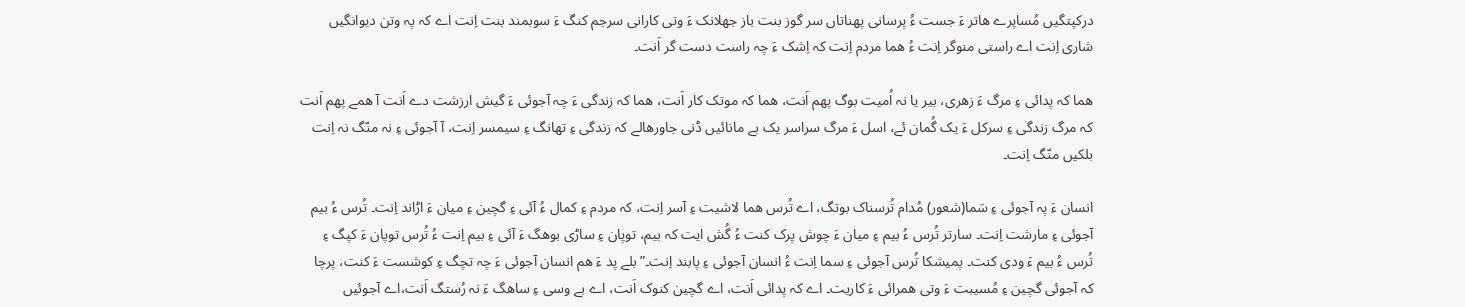درکپتگیں مُساپرے ھاتر ءَ جست ءُ پرسانی پھناتاں سر گوز بنت باز جھلانک ءَ وتی کارانی سرجم کنگ ءَ سوبمند بنت اِنت اے کہ پہ وتن دیوانگیں شاری اِنت اے راستی منوگر اِنت ءُ ھما مردم اِنت کہ اِشک ءَ چہ راست دست گر اَنت۔

ھما کہ پدائی ءِ مرگ ءَ زھری، بیر یا نہ اُمیت بوگ پھم اَنت، ھما کہ موتک کار اَنت، ھما کہ زندگی ءَ چہ آجوئی ءَ گیش ارزشت دے اَنت آ ھمے پھم اَنت کہ مرگ زندگی ءِ سرکل ءَ یک گُمان ئے، اسل ءَ مرگ سراسر یک بے مانائیں ڈنی جاورھالے کہ زندگی ءِ تھانگ ءِ سیمسر اِنت، آ آجوئی ءِ نہ منّگ نہ اِنت بلکیں منّگ اِنت۔

انسان ءَ پہ آجوئی ءِ سَما(شعور) مُدام تُرسناک بوتگ، اے تُرس ھما لاشیت ءِ آسر اِنت، کہ مردم ءِ کمال ءُ آئی ءِ گچین ءِ میان ءَ اڑاند اِنت۔ تُرس ءُ بیم آجوئی ءِ مارشت اِنت۔ سارتر تُرس ءُ بیم ءِ میان ءَ چوش پرک کنت ءُ گُش ایت کہ بیم، توپان ءِ ساڑی بوھگ ءَ آئی ءِ بیم اِنت ءُ تُرس توپان ءَ کپگ ءِ تُرس ءُ بیم ءَ ودی کنت۔ پمیشکا تُرس آجوئی ءِ سما اِنت ءُ انسان آجوئی ءِ پابند اِنت۔” بلے پد ءَ ھم انسان آجوئی ءَ چہ تچگ ءِ کوشست ءَ کنت، پرچا کہ آجوئی گچین ءِ مُسیبت ءَ وتی ھمرائی ءَ کاریت۔ اے کہ پدائی اَنت، اے گچین کنوک اَنت، اے بے وسی ءِ ساھگ ءَ نہ رُستگ اَنت،اے آجوئیں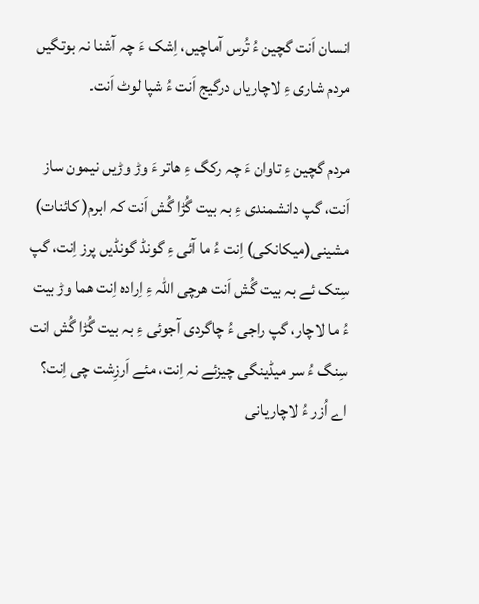انسان اَنت گچین ءُ تُرس آماچیں، اِشک ءَ چہ آشنا نہ بوتگیں مردم شاری ءِ لاچاریاں درگیج اَنت ءُ شپا لوٹ اَنت۔

مردم گچین ءِ تاوان ءَ چہ رکگ ءِ ھاتر ءَ وڑ وڑیں نیمون ساز اَنت، گپ دانشمندی ءِ بہ بیت گُڑا گُش اَنت کہ ابرم( کائنات) مشینی(میکانکی) اِنت ءُ ما آئی ءِ گونڈ گونڈیں پرز اِنت، گپ سِتک ئے بہ بیت گُش اَنت ھرچی اللہ ءِ اِرادہ اِنت ھما وڑ بیت ءُ ما لاچار، گپ راجی ءُ چاگردی آجوئی ءِ بہ بیت گُڑا گُش انت سِنگ ءُ سر میڈینگی چیزئے نہ اِنت، مئے اَرزِشت چی اِنت؟ اے اُزر ءُ لاچاریانی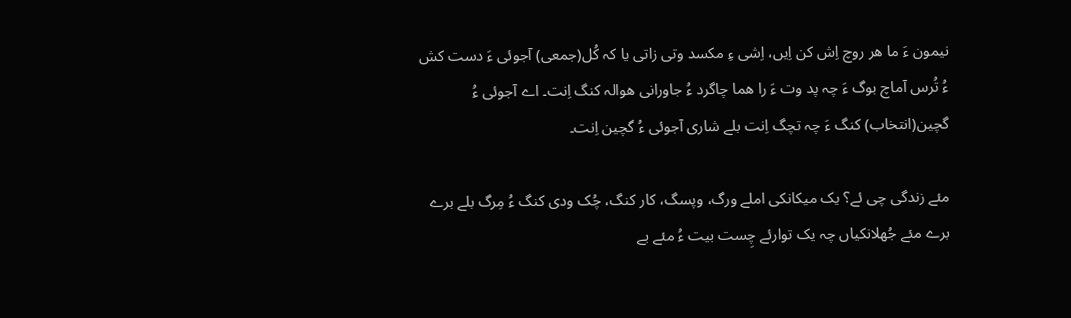نیمون ءَ ما ھر روچ اِش کن اِیں، اِشی ءِ مکسد وتی زاتی یا کہ کُل(جمعی) آجوئی ءَ دست کش ءُ تُرس آماچ بوگ ءَ چہ پد وت ءَ را ھما چاگرد ءُ جاورانی ھوالہ کنگ اِنت۔ اے آجوئی ءُ گچین(انتخاب) کنگ ءَ چہ تچگ اِنت بلے شاری آجوئی ءُ گچین اِنت۔

مئے زندگی چی ئے؟ یک میکانکی املے ورگ، وپسگ، کار کنگ، چُک ودی کنگ ءُ مِرگ بلے برے برے مئے جُھلانکیاں چہ یک توارئے چِست بیت ءُ مئے بے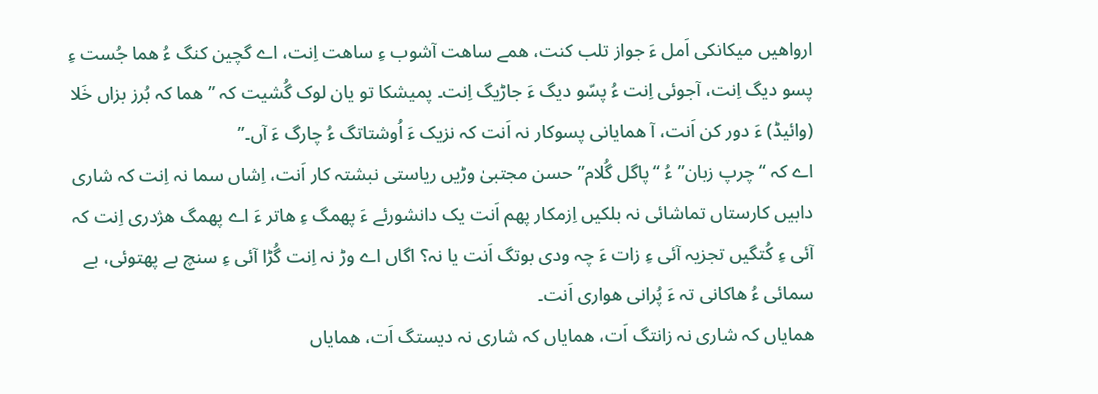ارواھیں میکانکی اَمل ءَ جواز تلب کنت، ھمے ساھت آشوب ءِ ساھت اِنت، اے گچین کنگ ءُ ھما جُست ءِ پسو دیگ اِنت، آجوئی اِنت ءُ پسّو دیگ ءَ جاڑیگ اِنت۔ پمیشکا تو یان لوک گُشیت کہ ” ھما کہ بُرز بزاں خَلا (وائیڈ) ءَ دور کن اَنت، آ ھمایانی پسوکار نہ اَنت کہ نزیک ءَ اُوشتاتگ ءُ چارگ ءَ آں۔”
اے کہ “چرپ زبان” ءُ “پاگل گُلام” حسن مجتبیٰ وڑیں ریاستی نبشتہ کار اَنت، اِشاں سما نہ اِنت کہ شاری دابیں کارستاں تماشائی نہ بلکیں اِزمکار پھم اَنت یک دانشورئے ءَ پھمگ ءِ ھاتر ءَ اے پھمگ ھژدری اِنت کہ آئی ءِ کُتگیں تجزیہ آئی ءِ زات ءَ چہ ودی بوتگ اَنت یا نہ؟ اگاں اے وڑ نہ اِنت گُڑا آئی ءِ سنچ بے پھتوئی، بے سمائی ءُ ھاکانی تہ ءَ پُرانی ھواری اَنت۔
ھمایاں کہ شاری نہ زانتگ اَت، ھمایاں کہ شاری نہ دیستگ اَت، ھمایاں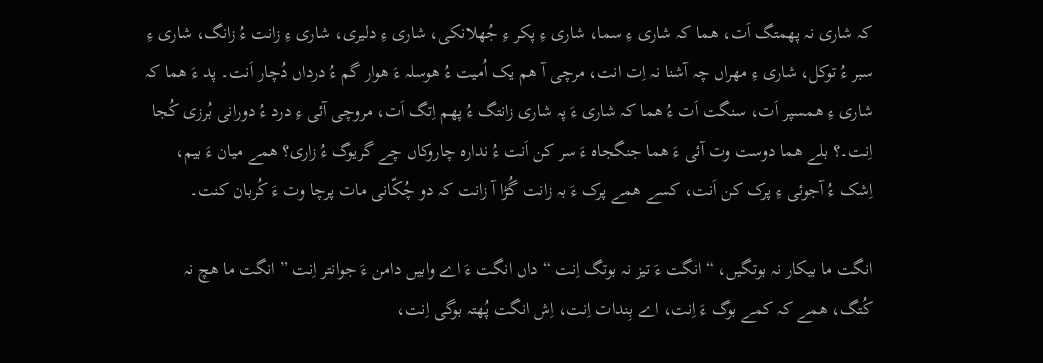کہ شاری نہ پھمتگ اَت، ھما کہ شاری ءِ سما، شاری ءِ پکر ءِ جُھلانکی، شاری ءِ دلیری، شاری ءِ زانت ءُ زانگ، شاری ءِ سبر ءُ توکل، شاری ءِ مھراں چہ آشنا نہ اِت انت، مرچی آ ھم یک اُمیت ءُ ھوسلہ ءَ ھوار گم ءُ درداں دُچار اَنت۔ پد ءَ ھما کہ شاری ءِ ھمسپر اَت، سنگت اَت ءُ ھما کہ شاری ءَ پہ شاری زانتگ ءُ پھم اِتگ اَت، مروچی آئی ءِ درد ءُ دورانی بُرزی کُجا اِنت۔؟ بلے ھما دوست وت آئی ءَ ھما جنگجاہ ءَ سر کن اَنت ءُ ندارہ چاروکاں چے گریوگ ءُ زاری؟ ھمے میان ءَ بیم، اِشک ءُ آجوئی ءِ پرک کن اَنت، کسے ھمے پرک ءَ بہ زانت گُڑا آ زانت کہ دو چُکّانی مات پرچا وت ءَ کُربان کنت۔

انگت ما بیکار نہ بوتگیں، “انگت ءَ تیز نہ بوتگ اِنت “داں انگت ءَ اے وابیں دامن ءَ جوانتر اِنت ” انگت ما ھچ نہ کُتگ، ھمے کہ کمے بوگ ءَ اِنت، اے بِندات اِنت، اِش انگت پُھتہ بوگی اِنت،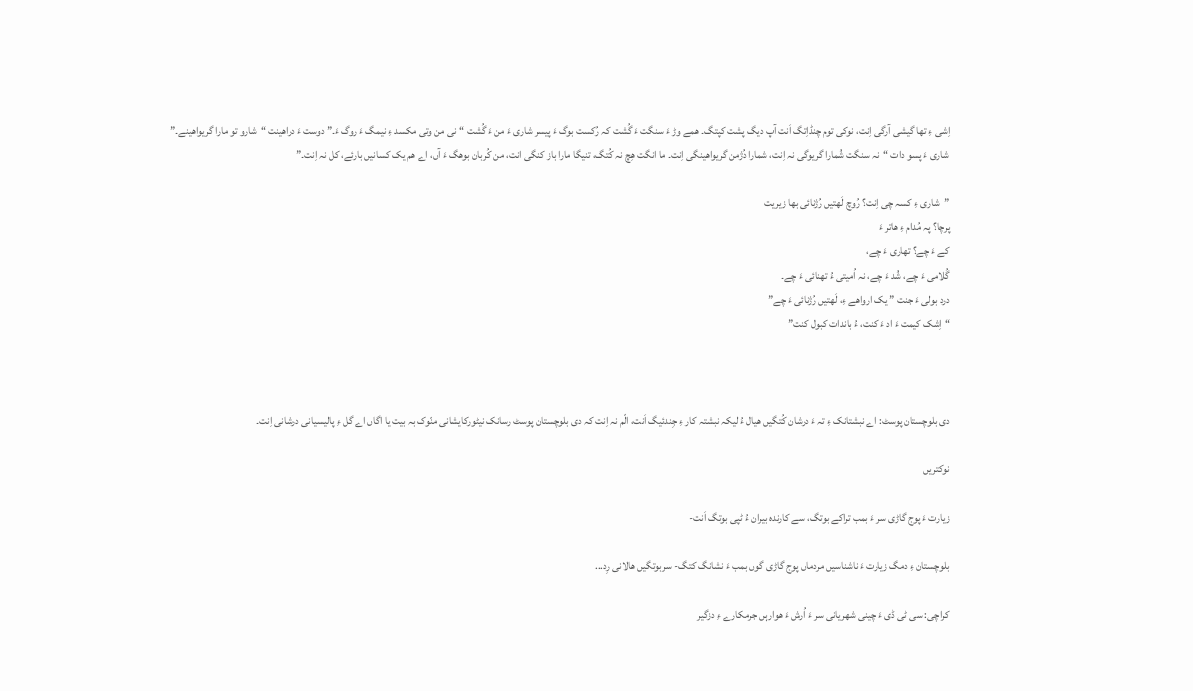اِشی ءِ تھا گیشی آرگی اِنت، نوکی توم چنڈاِتگ اَنت آپ دیگ پشت کپتگ۔ ھمے وڑ ءَ سنگت ءَ گُشت کہ رُکست بوگ ءَ پیسر شاری ءَ من ءَ گُشت “نی من وتی مکسد ءِ نیمگ ءَ روگ ءَ۔” دوست ءَ دراھینت “شارو تو مارا گریواھینے۔” شاری ءَ پسو دات “نہ سنگت شُمارا گریوگی نہ اِنت، شمارا دُژمن گریواھینگی اِنت۔ ما انگت ھِچ نہ کُتگ، تنیگا مارا باز کنگی انت، من کُربان بوھگ ءَ آں، اے ھم یک کسانیں بارئے، کل نہ اِنت۔”

”شاری ءِ کسہ چی اِنت؟ رُوچ لَھتیں رُژنائی بھا زیریت
پرچا؟ پہ مُدام ءِ ھاتر ءَ
کے ءَ چے؟ تھاری ءَ چے،
گُلامی ءَ چے، شُد ءَ چے، نہ اُمیتی ءُ تھنائی ءَ چے۔
درد بولی ءَ جنت ” یک ارواھے ءِ، لَھتیں رُژنائی ءَ چے”
“اِشک کیمت ءَ اد ءَ کنت، ءُ باندات کبول کنت”



دی بلوچستان پوسٹ: اے نبشتانک ءِ تہ ءَ درشان کُتگیں ھیال ءُ لیکہ نبشتہ کار ءِ جِندئیگ اَنت، الّم نہ اِنت کہ دی بلوچستان پوسٹ رسانک نیٹورکایشانی منّوک بہ بیت یا اگاں اے گل ءِ پالیسیانی درشانی اِنت۔

نوکتریں

زیارت ءَ پوج گاڑی سر ءَ بمب تراکے بوتگ، سے کارندہ بیران ءُ ٹپی بوتگ اَنت-

بلوچستان ءِ دمگ زیارت ءَ ناشناسیں مردماں پوج گاڑی گوں بمب ءَ نشانگ کتگ- سربوتگیں ھالانی رِد...

کراچی: سی ٹی ڈی ءَ چینی شھریانی سر ءَ اُرش ءَ ھوارہں جرمکارے ءِ دزگیر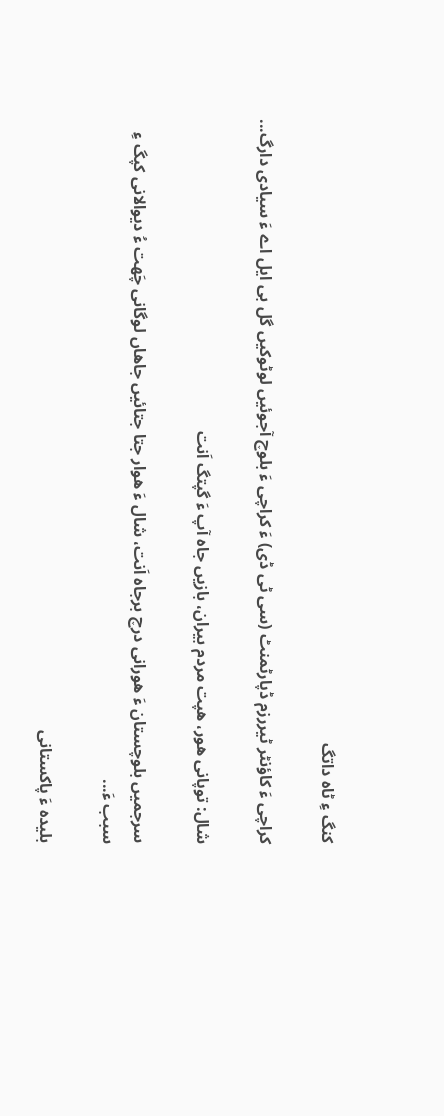کنگ ءِ ٹاہ داتگ

کراچی ءَ کاؤنٹر ٹیررزم ڈپارٹمنٹ (سی ٹی ڈی) ءَ کراچی ءَ بلوچ آجوئیں لوٹوکیں گل بی ایل اے ءَ سیادی دارگ...

شال: توپانی ھور، ھپت مردم بیران، بازیں جاہ آپ ءَ گپتگ اَنت

سرجمیں بلوچستان ءَ ھورانی درچ برجاہ اَنت، شال ءَ ھوار جتا جتائیں جاھاں لوگانی چَھت ءُ دیوالانی کپگ ءِ سبب ءَ...

بلیدہ ءَ پاکستانی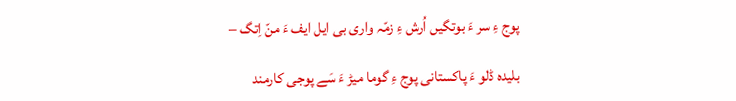پوج ءِ سر ءَ بوتگیں اُرش ءِ زمّہ واری بی ایل ایف ءَ منّ اِتگ –

بلیدہ ڈلو ءَ پاکستانی پوج ءِ گوما میڑ ءَ سَے پوجی کارمند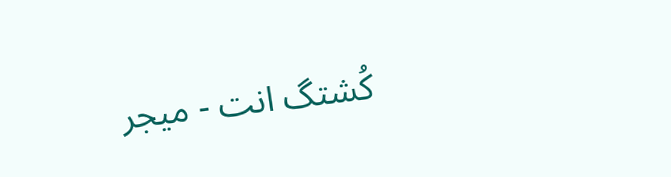کُشتگ انت - میجر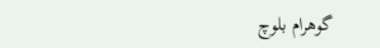گوھرام بلوچ